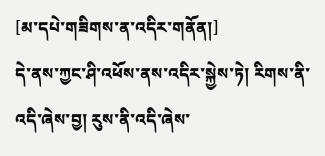[མ་དཔེ་གཟིགས་ན་འདིར་གནོན།]
དེ་ནས་ཀྱང་ཤི་འཕོས་ནས་འདིར་སྐྱེས་ཏེ། རིགས་ནི་འདི་ཞེས་བྱ། རུས་ནི་འདི་ཞེས་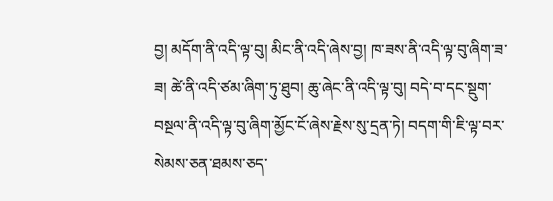བྱ། མདོག་ནི་འདི་ལྟ་བུ། མིང་ནི་འདི་ཞེས་བྱ། ཁ་ཟས་ནི་འདི་ལྟ་བུ་ཞིག་ཟ་ཟ། ཚེ་ནི་འདི་ཙམ་ཞིག་ཏུ་ཐུབ། ཆུ་ཞེང་ནི་འདི་ལྟ་བུ། བདེ་བ་དང་སྡུག་བསྔལ་ནི་འདི་ལྟ་བུ་ཞིག་མྱོང་ངོ་ཞེས་རྗེས་སུ་དྲན་ཏེ། བདག་གི་ཇི་ལྟ་བར་སེམས་ཅན་ཐམས་ཅད་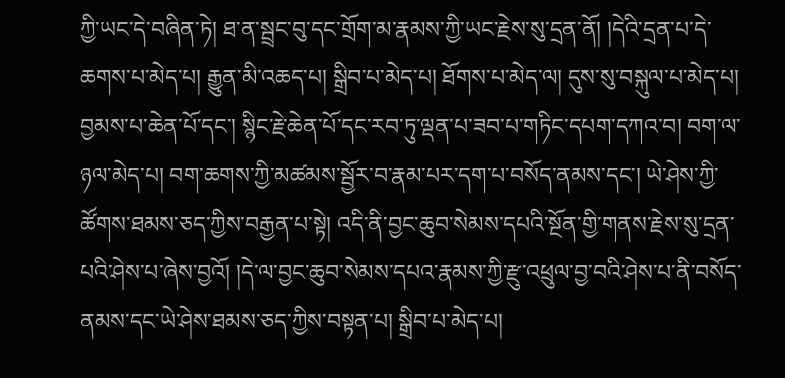ཀྱི་ཡང་དེ་བཞིན་ཏེ། ཐ་ན་སྦྲང་བུ་དང་གྲོག་མ་རྣམས་ཀྱི་ཡང་རྗེས་སུ་དྲན་ནོ། །དེའི་དྲན་པ་དེ་ཆགས་པ་མེད་པ། རྒྱུན་མི་འཆད་པ། སྒྲིབ་པ་མེད་པ། ཐོགས་པ་མེད་ལ། དུས་སུ་བསྐུལ་པ་མེད་པ། བྱམས་པ་ཆེན་པོ་དང་། སྙིང་རྗེ་ཆེན་པོ་དང་རབ་ཏུ་ལྡན་པ་ཟབ་པ་གཏིང་དཔག་དཀའ་བ། བག་ལ་ཉལ་མེད་པ། བག་ཆགས་ཀྱི་མཚམས་སྦྱོར་བ་རྣམ་པར་དག་པ་བསོད་ནམས་དང་། ཡེ་ཤེས་ཀྱི་ཚོགས་ཐམས་ཅད་ཀྱིས་བརྒྱན་པ་སྟེ། འདི་ནི་བྱང་ཆུབ་སེམས་དཔའི་སྔོན་གྱི་གནས་རྗེས་སུ་དྲན་པའི་ཤེས་པ་ཞེས་བྱའོ། །དེ་ལ་བྱང་ཆུབ་སེམས་དཔའ་རྣམས་ཀྱི་རྫུ་འཕྲུལ་བྱ་བའི་ཤེས་པ་ནི་བསོད་ནམས་དང་ཡེ་ཤེས་ཐམས་ཅད་ཀྱིས་བསྟན་པ། སྒྲིབ་པ་མེད་པ།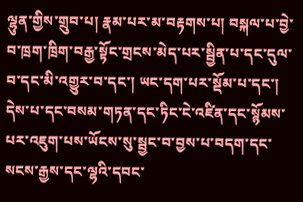ལྷུན་གྱིས་གྲུབ་པ། རྣམ་པར་མ་བརྟགས་པ། བསྐལ་པ་བྱེ་བ་ཁྲག་ཁྲིག་བརྒྱ་སྟོང་གྲངས་མེད་པར་སྦྱིན་པ་དང་དུལ་བ་དང་མི་འགྱུར་བ་དང་། ཡང་དག་པར་སྡོམ་པ་དང་། དེས་པ་དང་བསམ་གཏན་དང་ཏིང་ངེ་འཛིན་དང་སྙོམས་པར་འཇུག་པས་ཡོངས་སུ་སྦྱང་བ་བྱས་པ་བདག་དང་སངས་རྒྱས་དང་ལྷའི་དབང་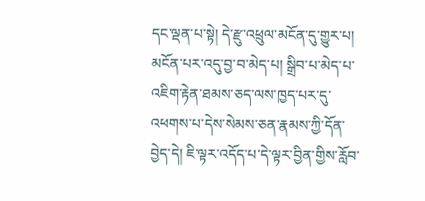དང་ལྡན་པ་སྟེ། དེ་རྫུ་འཕྲུལ་མངོན་དུ་གྱུར་པ། མངོན་པར་འདུ་བྱ་བ་མེད་པ། སྒྲིབ་པ་མེད་པ་འཇིག་རྟེན་ཐམས་ཅད་ལས་ཁྱད་པར་དུ་འཕགས་པ་དེས་སེམས་ཅན་རྣམས་ཀྱི་དོན་བྱེད་དེ། ཇི་ལྟར་འདོད་པ་དེ་ལྟར་བྱིན་གྱིས་རློབ་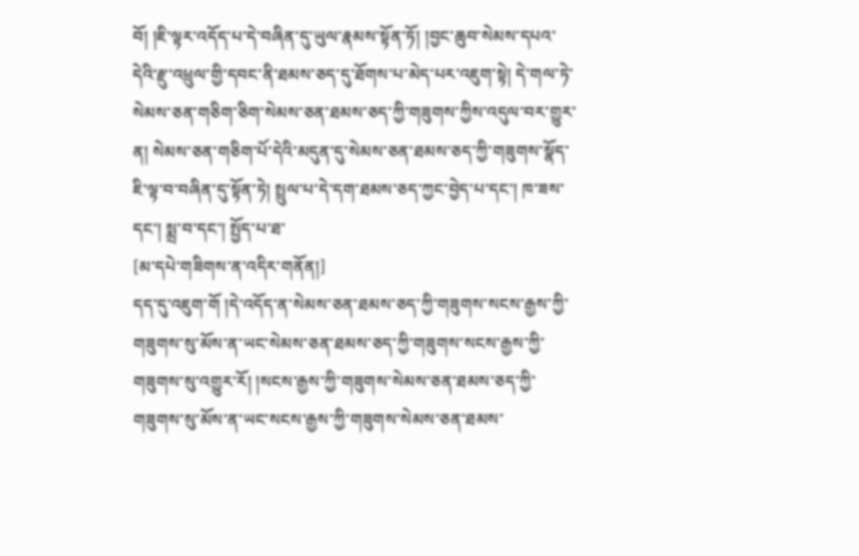བོ། །ཇི་ལྟར་འདོད་པ་དེ་བཞིན་དུ་ཡུལ་རྣམས་སྟོན་ཏོ། །བྱང་ཆུབ་སེམས་དཔའ་དེའི་རྫུ་འཕྲུལ་གྱི་དབང་ནི་ཐམས་ཅད་དུ་ཐོགས་པ་མེད་པར་འཇུག་སྟེ། དེ་གལ་ཏེ་སེམས་ཅན་གཅིག་ཅིག་སེམས་ཅན་ཐམས་ཅད་ཀྱི་གཟུགས་ཀྱིས་འདུལ་བར་གྱུར་ན། སེམས་ཅན་གཅིག་པོ་དེའི་མདུན་དུ་སེམས་ཅན་ཐམས་ཅད་ཀྱི་གཟུགས་སྣོད་ཇི་ལྟ་བ་བཞིན་དུ་སྟོན་ཏེ། སྤྲུལ་པ་དེ་དག་ཐམས་ཅད་ཀྱང་བྱེད་པ་དང་། ཁ་ཟས་དང་། སྨྲ་བ་དང་། སྤྱོད་པ་ཐ་
[མ་དཔེ་གཟིགས་ན་འདིར་གནོན།]
དད་དུ་འཇུག་གོ །དེ་འདོད་ན་སེམས་ཅན་ཐམས་ཅད་ཀྱི་གཟུགས་སངས་རྒྱས་ཀྱི་གཟུགས་སུ་མོས་ན་ཡང་སེམས་ཅན་ཐམས་ཅད་ཀྱི་གཟུགས་སངས་རྒྱས་ཀྱི་གཟུགས་སུ་འགྱུར་རོ། །སངས་རྒྱས་ཀྱི་གཟུགས་སེམས་ཅན་ཐམས་ཅད་ཀྱི་གཟུགས་སུ་མོས་ན་ཡང་སངས་རྒྱས་ཀྱི་གཟུགས་སེམས་ཅན་ཐམས་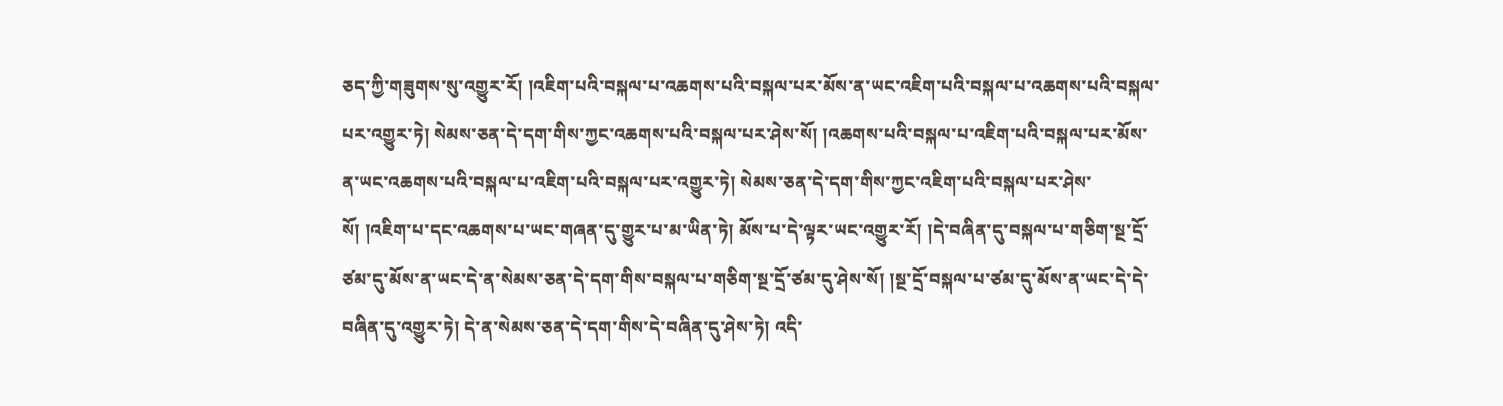ཅད་ཀྱི་གཟུགས་སུ་འགྱུར་རོ། །འཇིག་པའི་བསྐལ་པ་འཆགས་པའི་བསྐལ་པར་མོས་ན་ཡང་འཇིག་པའི་བསྐལ་པ་འཆགས་པའི་བསྐལ་པར་འགྱུར་ཏེ། སེམས་ཅན་དེ་དག་གིས་ཀྱང་འཆགས་པའི་བསྐལ་པར་ཤེས་སོ། །འཆགས་པའི་བསྐལ་པ་འཇིག་པའི་བསྐལ་པར་མོས་ན་ཡང་འཆགས་པའི་བསྐལ་པ་འཇིག་པའི་བསྐལ་པར་འགྱུར་ཏེ། སེམས་ཅན་དེ་དག་གིས་ཀྱང་འཇིག་པའི་བསྐལ་པར་ཤེས་སོ། །འཇིག་པ་དང་འཆགས་པ་ཡང་གཞན་དུ་གྱུར་པ་མ་ཡིན་ཏེ། མོས་པ་དེ་ལྟར་ཡང་འགྱུར་རོ། །དེ་བཞིན་དུ་བསྐལ་པ་གཅིག་སྔ་དྲོ་ཙམ་དུ་མོས་ན་ཡང་དེ་ན་སེམས་ཅན་དེ་དག་གིས་བསྐལ་པ་གཅིག་སྔ་དྲོ་ཙམ་དུ་ཤེས་སོ། །སྔ་དྲོ་བསྐལ་པ་ཙམ་དུ་མོས་ན་ཡང་དེ་དེ་བཞིན་དུ་འགྱུར་ཏེ། དེ་ན་སེམས་ཅན་དེ་དག་གིས་དེ་བཞིན་དུ་ཤེས་ཏེ། འདི་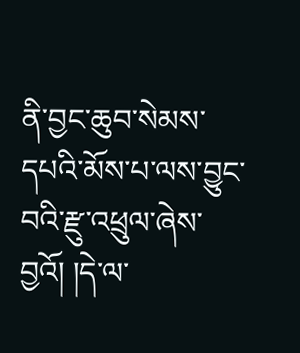ནི་བྱང་ཆུབ་སེམས་དཔའི་མོས་པ་ལས་བྱུང་བའི་རྫུ་འཕྲུལ་ཞེས་བྱའོ། །དེ་ལ་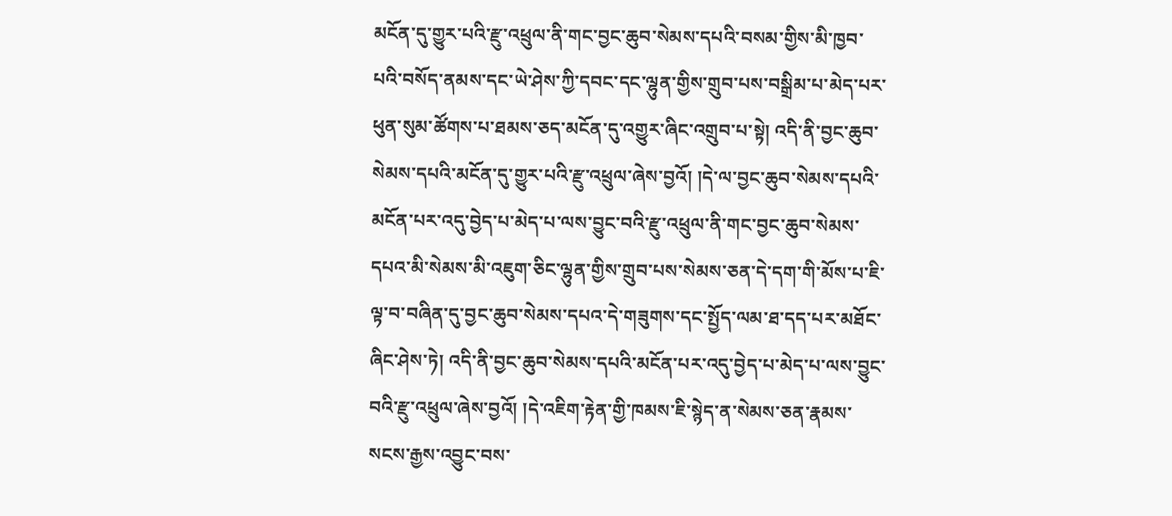མངོན་དུ་གྱུར་པའི་རྫུ་འཕྲུལ་ནི་གང་བྱང་ཆུབ་སེམས་དཔའི་བསམ་གྱིས་མི་ཁྱབ་པའི་བསོད་ནམས་དང་ཡེ་ཤེས་ཀྱི་དབང་དང་ལྷུན་གྱིས་གྲུབ་པས་བསྒྲིམ་པ་མེད་པར་ཕུན་སུམ་ཚོགས་པ་ཐམས་ཅད་མངོན་དུ་འགྱུར་ཞིང་འགྲུབ་པ་སྟེ། འདི་ནི་བྱང་ཆུབ་སེམས་དཔའི་མངོན་དུ་གྱུར་པའི་རྫུ་འཕྲུལ་ཞེས་བྱའོ། །དེ་ལ་བྱང་ཆུབ་སེམས་དཔའི་མངོན་པར་འདུ་བྱེད་པ་མེད་པ་ལས་བྱུང་བའི་རྫུ་འཕྲུལ་ནི་གང་བྱང་ཆུབ་སེམས་དཔའ་མི་སེམས་མི་འཇུག་ཅིང་ལྷུན་གྱིས་གྲུབ་པས་སེམས་ཅན་དེ་དག་གི་མོས་པ་ཇི་ལྟ་བ་བཞིན་དུ་བྱང་ཆུབ་སེམས་དཔའ་དེ་གཟུགས་དང་སྤྱོད་ལམ་ཐ་དད་པར་མཐོང་ཞིང་ཤེས་ཏེ། འདི་ནི་བྱང་ཆུབ་སེམས་དཔའི་མངོན་པར་འདུ་བྱེད་པ་མེད་པ་ལས་བྱུང་བའི་རྫུ་འཕྲུལ་ཞེས་བྱའོ། །དེ་འཇིག་རྟེན་གྱི་ཁམས་ཇི་སྙེད་ན་སེམས་ཅན་རྣམས་སངས་རྒྱས་འབྱུང་བས་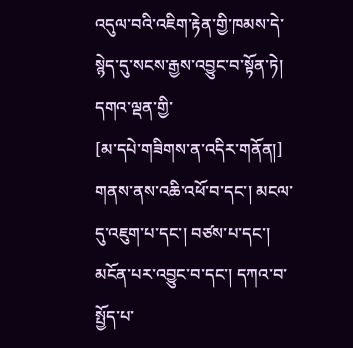འདུལ་བའི་འཇིག་རྟེན་གྱི་ཁམས་དེ་སྙེད་དུ་སངས་རྒྱས་འབྱུང་བ་སྟོན་ཏེ། དགའ་ལྡན་གྱི་
[མ་དཔེ་གཟིགས་ན་འདིར་གནོན།]
གནས་ནས་འཆི་འཕོ་བ་དང་། མངལ་དུ་འཇུག་པ་དང་། བཙས་པ་དང་། མངོན་པར་འབྱུང་བ་དང་། དཀའ་བ་སྤྱོད་པ་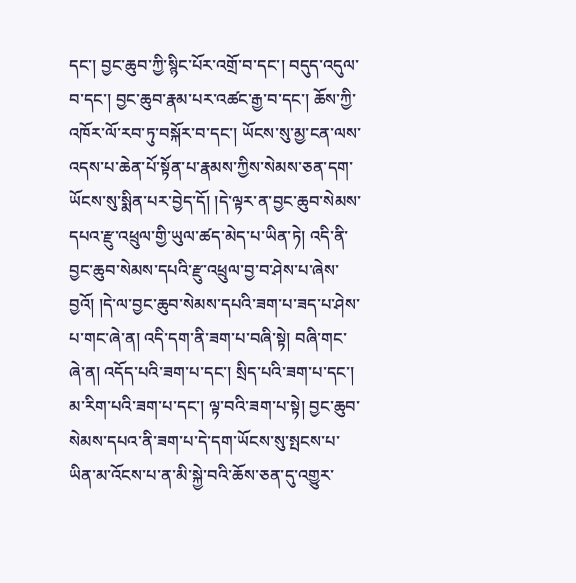དང་། བྱང་ཆུབ་ཀྱི་སྙིང་པོར་འགྲོ་བ་དང་། བདུད་འདུལ་བ་དང་། བྱང་ཆུབ་རྣམ་པར་འཚང་རྒྱ་བ་དང་། ཆོས་ཀྱི་འཁོར་ལོ་རབ་ཏུ་བསྐོར་བ་དང་། ཡོངས་སུ་མྱ་ངན་ལས་འདས་པ་ཆེན་པོ་སྟོན་པ་རྣམས་ཀྱིས་སེམས་ཅན་དག་ཡོངས་སུ་སྨིན་པར་བྱེད་དོ། །དེ་ལྟར་ན་བྱང་ཆུབ་སེམས་དཔའ་རྫུ་འཕྲུལ་གྱི་ཡུལ་ཚད་མེད་པ་ཡིན་ཏེ། འདི་ནི་བྱང་ཆུབ་སེམས་དཔའི་རྫུ་འཕྲུལ་བྱ་བ་ཤེས་པ་ཞེས་བྱའོ། །དེ་ལ་བྱང་ཆུབ་སེམས་དཔའི་ཟག་པ་ཟད་པ་ཤེས་པ་གང་ཞེ་ན། འདི་དག་ནི་ཟག་པ་བཞི་སྟེ། བཞི་གང་ཞེ་ན། འདོད་པའི་ཟག་པ་དང་། སྲིད་པའི་ཟག་པ་དང་། མ་རིག་པའི་ཟག་པ་དང་། ལྟ་བའི་ཟག་པ་སྟེ། བྱང་ཆུབ་སེམས་དཔའ་ནི་ཟག་པ་དེ་དག་ཡོངས་སུ་སྤངས་པ་ཡིན་མ་འོངས་པ་ན་མི་སྐྱེ་བའི་ཆོས་ཅན་དུ་འགྱུར་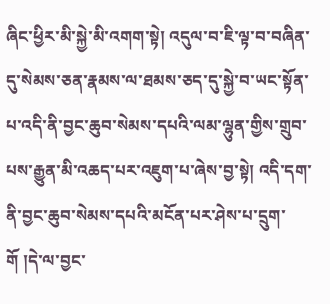ཞིང་ཕྱིར་མི་སྐྱེ་མི་འགག་སྟེ། འདུལ་བ་ཇི་ལྟ་བ་བཞིན་དུ་སེམས་ཅན་རྣམས་ལ་ཐམས་ཅད་དུ་སྐྱེ་བ་ཡང་སྟོན་པ་འདི་ནི་བྱང་ཆུབ་སེམས་དཔའི་ལམ་ལྷུན་གྱིས་གྲུབ་པས་རྒྱུན་མི་འཆད་པར་འཇུག་པ་ཞེས་བྱ་སྟེ། འདི་དག་ནི་བྱང་ཆུབ་སེམས་དཔའི་མངོན་པར་ཤེས་པ་དྲུག་གོ །དེ་ལ་བྱང་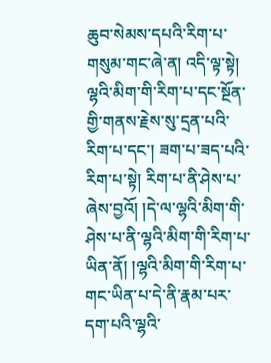ཆུབ་སེམས་དཔའི་རིག་པ་གསུམ་གང་ཞེ་ན། འདི་ལྟ་སྟེ། ལྷའི་མིག་གི་རིག་པ་དང་སྔོན་གྱི་གནས་རྗེས་སུ་དྲན་པའི་རིག་པ་དང་། ཟག་པ་ཟད་པའི་རིག་པ་སྟེ། རིག་པ་ནི་ཤེས་པ་ཞེས་བྱའོ། །དེ་ལ་ལྷའི་མིག་གི་ཤེས་པ་ནི་ལྷའི་མིག་གི་རིག་པ་ཡིན་ནོ། །ལྷའི་མིག་གི་རིག་པ་གང་ཡིན་པ་དེ་ནི་རྣམ་པར་དག་པའི་ལྷའི་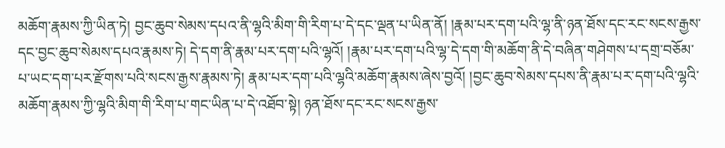མཆོག་རྣམས་ཀྱི་ཡིན་ཏེ། བྱང་ཆུབ་སེམས་དཔའ་ནི་ལྷའི་མིག་གི་རིག་པ་དེ་དང་ལྡན་པ་ཡིན་ནོ། །རྣམ་པར་དག་པའི་ལྷ་ནི་ཉན་ཐོས་དང་རང་སངས་རྒྱས་དང་བྱང་ཆུབ་སེམས་དཔའ་རྣམས་ཏེ། དེ་དག་ནི་རྣམ་པར་དག་པའི་ལྷའོ། །རྣམ་པར་དག་པའི་ལྷ་དེ་དག་གི་མཆོག་ནི་དེ་བཞིན་གཤེགས་པ་དགྲ་བཅོམ་པ་ཡང་དག་པར་རྫོགས་པའི་སངས་རྒྱས་རྣམས་ཏེ། རྣམ་པར་དག་པའི་ལྷའི་མཆོག་རྣམས་ཞེས་བྱའོ། །བྱང་ཆུབ་སེམས་དཔས་ནི་རྣམ་པར་དག་པའི་ལྷའི་མཆོག་རྣམས་ཀྱི་ལྷའི་མིག་གི་རིག་པ་གང་ཡིན་པ་དེ་འཐོབ་སྟེ། ཉན་ཐོས་དང་རང་སངས་རྒྱས་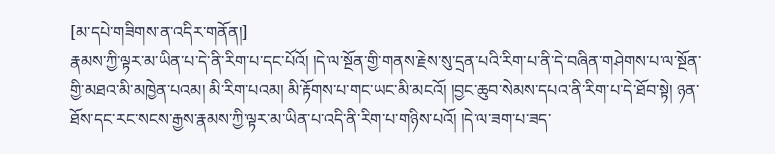[མ་དཔེ་གཟིགས་ན་འདིར་གནོན།]
རྣམས་ཀྱི་ལྟར་མ་ཡིན་པ་དེ་ནི་རིག་པ་དང་པོའོ། །དེ་ལ་སྔོན་གྱི་གནས་རྗེས་སུ་དྲན་པའི་རིག་པ་ནི་དེ་བཞིན་གཤེགས་པ་ལ་སྔོན་གྱི་མཐའ་མི་མཁྱེན་པའམ། མི་རིག་པའམ། མི་རྟོགས་པ་གང་ཡང་མི་མངའོ། །བྱང་ཆུབ་སེམས་དཔའ་ནི་རིག་པ་དེ་ཐོབ་སྟེ། ཉན་ཐོས་དང་རང་སངས་རྒྱས་རྣམས་ཀྱི་ལྟར་མ་ཡིན་པ་འདི་ནི་རིག་པ་གཉིས་པའོ། །དེ་ལ་ཟག་པ་ཟད་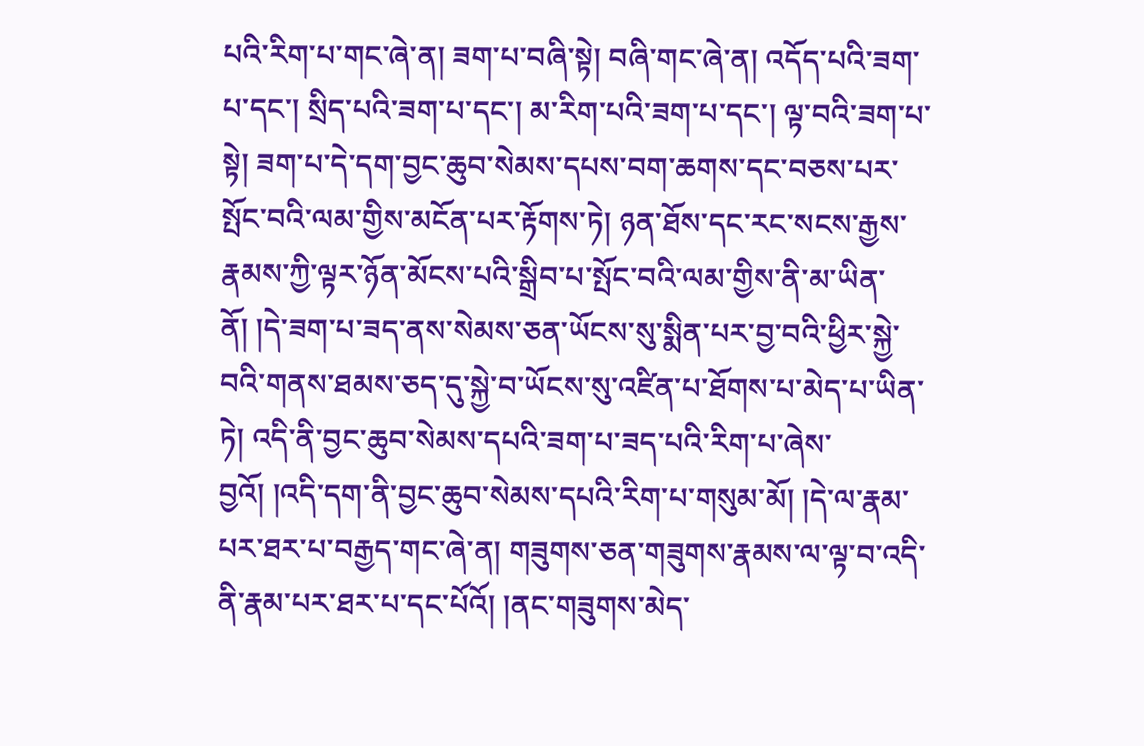པའི་རིག་པ་གང་ཞེ་ན། ཟག་པ་བཞི་སྟེ། བཞི་གང་ཞེ་ན། འདོད་པའི་ཟག་པ་དང་། སྲིད་པའི་ཟག་པ་དང་། མ་རིག་པའི་ཟག་པ་དང་། ལྟ་བའི་ཟག་པ་སྟེ། ཟག་པ་དེ་དག་བྱང་ཆུབ་སེམས་དཔས་བག་ཆགས་དང་བཅས་པར་སྤོང་བའི་ལམ་གྱིས་མངོན་པར་རྟོགས་ཏེ། ཉན་ཐོས་དང་རང་སངས་རྒྱས་རྣམས་ཀྱི་ལྟར་ཉོན་མོངས་པའི་སྒྲིབ་པ་སྤོང་བའི་ལམ་གྱིས་ནི་མ་ཡིན་ནོ། །དེ་ཟག་པ་ཟད་ནས་སེམས་ཅན་ཡོངས་སུ་སྨིན་པར་བྱ་བའི་ཕྱིར་སྐྱེ་བའི་གནས་ཐམས་ཅད་དུ་སྐྱེ་བ་ཡོངས་སུ་འཛིན་པ་ཐོགས་པ་མེད་པ་ཡིན་ཏེ། འདི་ནི་བྱང་ཆུབ་སེམས་དཔའི་ཟག་པ་ཟད་པའི་རིག་པ་ཞེས་བྱའོ། །འདི་དག་ནི་བྱང་ཆུབ་སེམས་དཔའི་རིག་པ་གསུམ་མོ། །དེ་ལ་རྣམ་པར་ཐར་པ་བརྒྱད་གང་ཞེ་ན། གཟུགས་ཅན་གཟུགས་རྣམས་ལ་ལྟ་བ་འདི་ནི་རྣམ་པར་ཐར་པ་དང་པོའོ། །ནང་གཟུགས་མེད་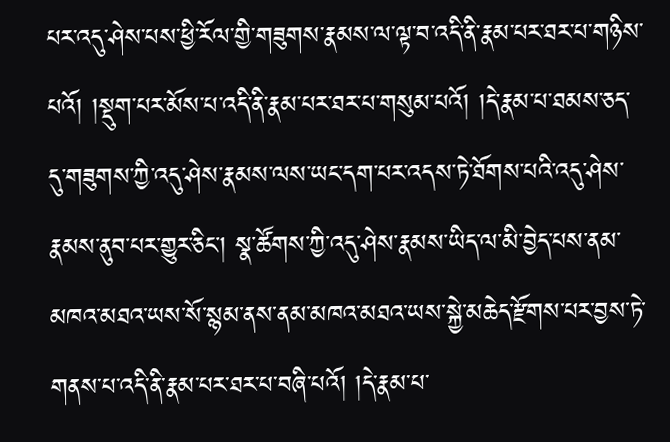པར་འདུ་ཤེས་པས་ཕྱི་རོལ་གྱི་གཟུགས་རྣམས་ལ་ལྟ་བ་འདི་ནི་རྣམ་པར་ཐར་པ་གཉིས་པའོ། །སྡུག་པར་མོས་པ་འདི་ནི་རྣམ་པར་ཐར་པ་གསུམ་པའོ། །དེ་རྣམ་པ་ཐམས་ཅད་དུ་གཟུགས་ཀྱི་འདུ་ཤེས་རྣམས་ལས་ཡང་དག་པར་འདས་ཏེ་ཐོགས་པའི་འདུ་ཤེས་རྣམས་ནུབ་པར་གྱུར་ཅིང་། སྣ་ཚོགས་ཀྱི་འདུ་ཤེས་རྣམས་ཡིད་ལ་མི་བྱེད་པས་ནམ་མཁའ་མཐའ་ཡས་སོ་སྙམ་ནས་ནམ་མཁའ་མཐའ་ཡས་སྐྱེ་མཆེད་རྫོགས་པར་བྱས་ཏེ་གནས་པ་འདི་ནི་རྣམ་པར་ཐར་པ་བཞི་པའོ། །དེ་རྣམ་པ་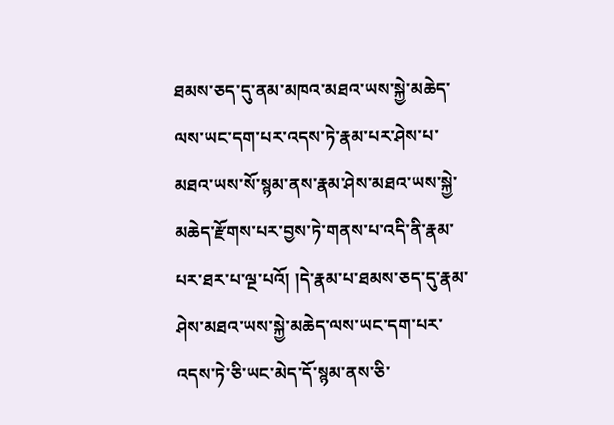ཐམས་ཅད་དུ་ནམ་མཁའ་མཐའ་ཡས་སྐྱེ་མཆེད་ལས་ཡང་དག་པར་འདས་ཏེ་རྣམ་པར་ཤེས་པ་མཐའ་ཡས་སོ་སྙམ་ནས་རྣམ་ཤེས་མཐའ་ཡས་སྐྱེ་མཆེད་རྫོགས་པར་བྱས་ཏེ་གནས་པ་འདི་ནི་རྣམ་པར་ཐར་པ་ལྔ་པའོ། །དེ་རྣམ་པ་ཐམས་ཅད་དུ་རྣམ་ཤེས་མཐའ་ཡས་སྐྱེ་མཆེད་ལས་ཡང་དག་པར་འདས་ཏེ་ཅི་ཡང་མེད་དོ་སྙམ་ནས་ཅི་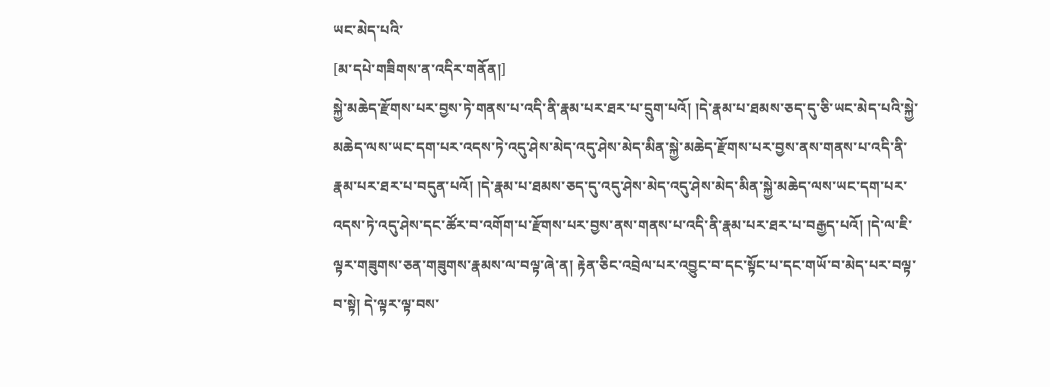ཡང་མེད་པའི་
[མ་དཔེ་གཟིགས་ན་འདིར་གནོན།]
སྐྱེ་མཆེད་རྫོགས་པར་བྱས་ཏེ་གནས་པ་འདི་ནི་རྣམ་པར་ཐར་པ་དྲུག་པའོ། །དེ་རྣམ་པ་ཐམས་ཅད་དུ་ཅི་ཡང་མེད་པའི་སྐྱེ་མཆེད་ལས་ཡང་དག་པར་འདས་ཏེ་འདུ་ཤེས་མེད་འདུ་ཤེས་མེད་མིན་སྐྱེ་མཆེད་རྫོགས་པར་བྱས་ནས་གནས་པ་འདི་ནི་རྣམ་པར་ཐར་པ་བདུན་པའོ། །དེ་རྣམ་པ་ཐམས་ཅད་དུ་འདུ་ཤེས་མེད་འདུ་ཤེས་མེད་མིན་སྐྱེ་མཆེད་ལས་ཡང་དག་པར་འདས་ཏེ་འདུ་ཤེས་དང་ཚོར་བ་འགོག་པ་རྫོགས་པར་བྱས་ནས་གནས་པ་འདི་ནི་རྣམ་པར་ཐར་པ་བརྒྱད་པའོ། །དེ་ལ་ཇི་ལྟར་གཟུགས་ཅན་གཟུགས་རྣམས་ལ་བལྟ་ཞེ་ན། རྟེན་ཅིང་འབྲེལ་པར་འབྱུང་བ་དང་སྟོང་པ་དང་གཡོ་བ་མེད་པར་བལྟ་བ་སྟེ། དེ་ལྟར་ལྟ་བས་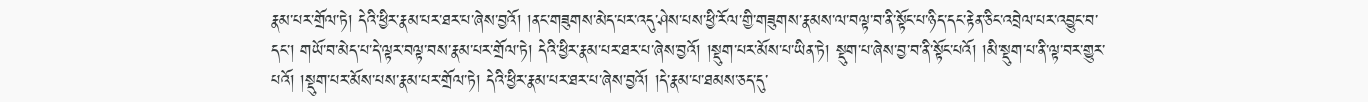རྣམ་པར་གྲོལ་ཏེ། དེའི་ཕྱིར་རྣམ་པར་ཐར་པ་ཞེས་བྱའོ། །ནང་གཟུགས་མེད་པར་འདུ་ཤེས་པས་ཕྱི་རོལ་གྱི་གཟུགས་རྣམས་ལ་བལྟ་བ་ནི་སྟོང་པ་ཉིད་དང་རྟེན་ཅིང་འབྲེལ་པར་འབྱུང་བ་དང་། གཡོ་བ་མེད་པ་དེ་ལྟར་བལྟ་བས་རྣམ་པར་གྲོལ་ཏེ། དེའི་ཕྱིར་རྣམ་པར་ཐར་པ་ཞེས་བྱའོ། །སྡུག་པར་མོས་པ་ཡིན་ཏེ། སྡུག་པ་ཞེས་བྱ་བ་ནི་སྟོང་པའོ། །མི་སྡུག་པ་ནི་ལྟ་བར་གྱུར་པའོ། །སྡུག་པར་མོས་པས་རྣམ་པར་གྲོལ་ཏེ། དེའི་ཕྱིར་རྣམ་པར་ཐར་པ་ཞེས་བྱའོ། །དེ་རྣམ་པ་ཐམས་ཅད་དུ་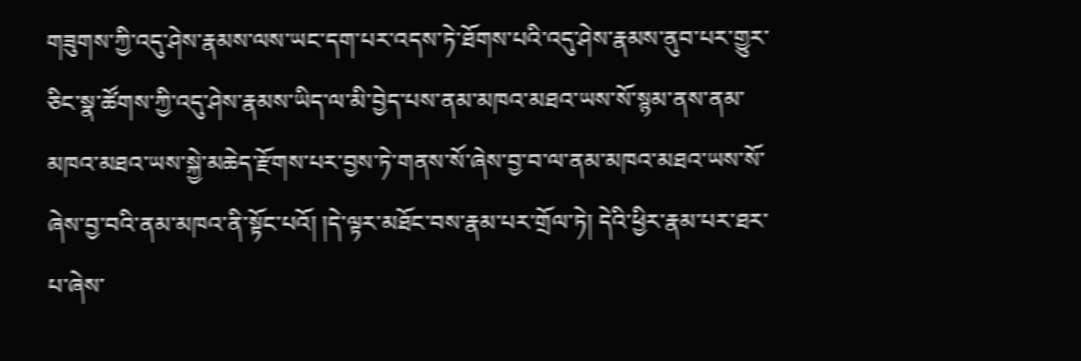གཟུགས་ཀྱི་འདུ་ཤེས་རྣམས་ལས་ཡང་དག་པར་འདས་ཏེ་ཐོགས་པའི་འདུ་ཤེས་རྣམས་ནུབ་པར་གྱུར་ཅིང་སྣ་ཚོགས་ཀྱི་འདུ་ཤེས་རྣམས་ཡིད་ལ་མི་བྱེད་པས་ནམ་མཁའ་མཐའ་ཡས་སོ་སྙམ་ནས་ནམ་མཁའ་མཐའ་ཡས་སྐྱེ་མཆེད་རྫོགས་པར་བྱས་ཏེ་གནས་སོ་ཞེས་བྱ་བ་ལ་ནམ་མཁའ་མཐའ་ཡས་སོ་ཞེས་བྱ་བའི་ནམ་མཁའ་ནི་སྟོང་པའོ། །དེ་ལྟར་མཐོང་བས་རྣམ་པར་གྲོལ་ཏེ། དེའི་ཕྱིར་རྣམ་པར་ཐར་པ་ཞེས་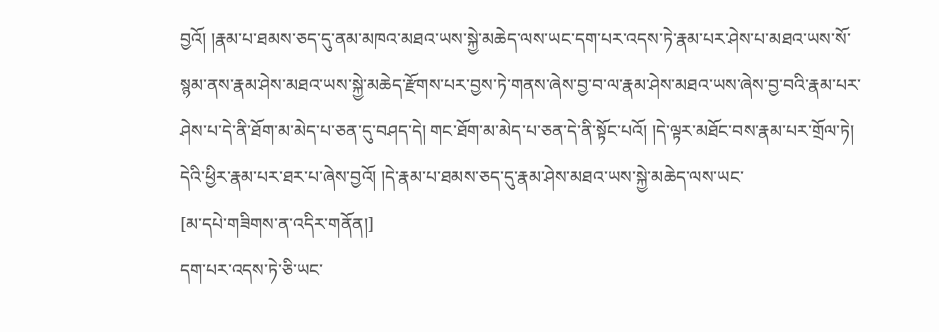བྱའོ། །རྣམ་པ་ཐམས་ཅད་དུ་ནམ་མཁའ་མཐའ་ཡས་སྐྱེ་མཆེད་ལས་ཡང་དག་པར་འདས་ཏེ་རྣམ་པར་ཤེས་པ་མཐའ་ཡས་སོ་སྙམ་ནས་རྣམ་ཤེས་མཐའ་ཡས་སྐྱེ་མཆེད་རྫོགས་པར་བྱས་ཏེ་གནས་ཞེས་བྱ་བ་ལ་རྣམ་ཤེས་མཐའ་ཡས་ཞེས་བྱ་བའི་རྣམ་པར་ཤེས་པ་དེ་ནི་ཐོག་མ་མེད་པ་ཅན་དུ་བཤད་དེ། གང་ཐོག་མ་མེད་པ་ཅན་དེ་ནི་སྟོང་པའོ། །དེ་ལྟར་མཐོང་བས་རྣམ་པར་གྲོལ་ཏེ། དེའི་ཕྱིར་རྣམ་པར་ཐར་པ་ཞེས་བྱའོ། །དེ་རྣམ་པ་ཐམས་ཅད་དུ་རྣམ་ཤེས་མཐའ་ཡས་སྐྱེ་མཆེད་ལས་ཡང་
[མ་དཔེ་གཟིགས་ན་འདིར་གནོན།]
དག་པར་འདས་ཏེ་ཅི་ཡང་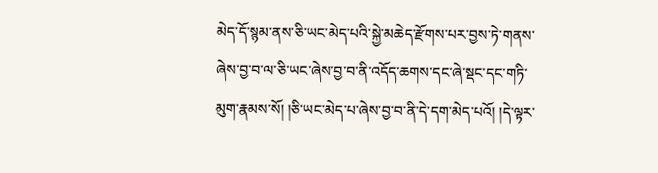མེད་དོ་སྙམ་ནས་ཅི་ཡང་མེད་པའི་སྐྱེ་མཆེད་རྫོགས་པར་བྱས་ཏེ་གནས་ཞེས་བྱ་བ་ལ་ཅི་ཡང་ཞེས་བྱ་བ་ནི་འདོད་ཆགས་དང་ཞེ་སྡང་དང་གཏི་མུག་རྣམས་སོ། །ཅི་ཡང་མེད་པ་ཞེས་བྱ་བ་ནི་དེ་དག་མེད་པའོ། །དེ་ལྟར་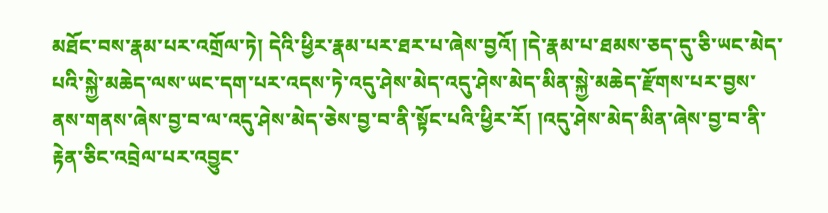མཐོང་བས་རྣམ་པར་འགྲོལ་ཏེ། དེའི་ཕྱིར་རྣམ་པར་ཐར་པ་ཞེས་བྱའོ། །དེ་རྣམ་པ་ཐམས་ཅད་དུ་ཅི་ཡང་མེད་པའི་སྐྱེ་མཆེད་ལས་ཡང་དག་པར་འདས་ཏེ་འདུ་ཤེས་མེད་འདུ་ཤེས་མེད་མིན་སྐྱེ་མཆེད་རྫོགས་པར་བྱས་ནས་གནས་ཞེས་བྱ་བ་ལ་འདུ་ཤེས་མེད་ཅེས་བྱ་བ་ནི་སྟོང་པའི་ཕྱིར་རོ། །འདུ་ཤེས་མེད་མིན་ཞེས་བྱ་བ་ནི་རྟེན་ཅིང་འབྲེལ་པར་འབྱུང་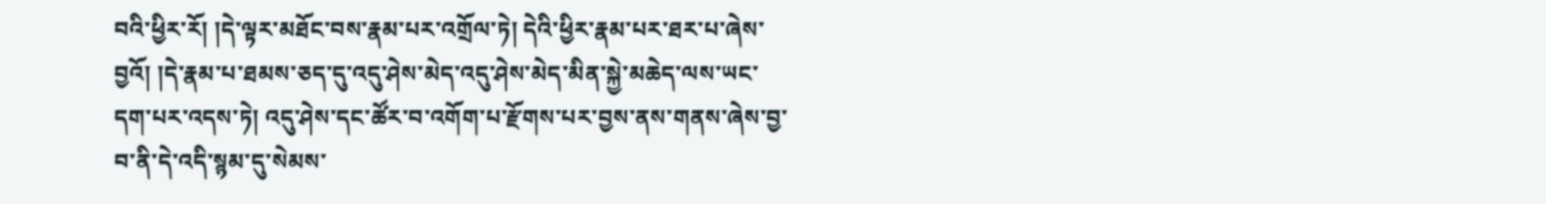བའི་ཕྱིར་རོ། །དེ་ལྟར་མཐོང་བས་རྣམ་པར་འགྲོལ་ཏེ། དེའི་ཕྱིར་རྣམ་པར་ཐར་པ་ཞེས་བྱའོ། །དེ་རྣམ་པ་ཐམས་ཅད་དུ་འདུ་ཤེས་མེད་འདུ་ཤེས་མེད་མིན་སྐྱེ་མཆེད་ལས་ཡང་དག་པར་འདས་ཏེ། འདུ་ཤེས་དང་ཚོར་བ་འགོག་པ་རྫོགས་པར་བྱས་ནས་གནས་ཞེས་བྱ་བ་ནི་དེ་འདི་སྙམ་དུ་སེམས་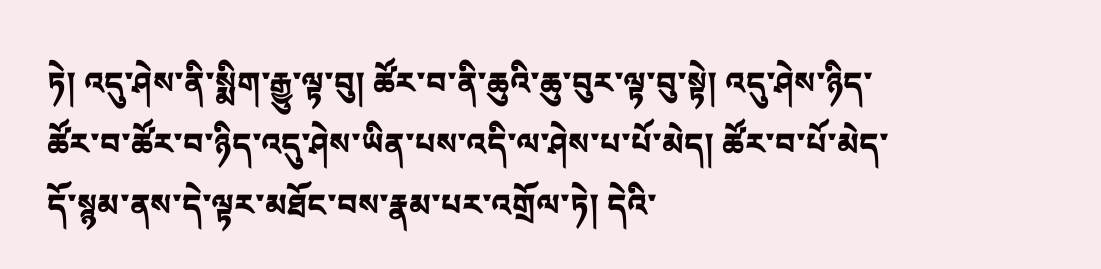ཏེ། འདུ་ཤེས་ནི་སྨིག་རྒྱུ་ལྟ་བུ། ཚོར་བ་ནི་ཆུའི་ཆུ་བུར་ལྟ་བུ་སྟེ། འདུ་ཤེས་ཉིད་ཚོར་བ་ཚོར་བ་ཉིད་འདུ་ཤེས་ཡིན་པས་འདི་ལ་ཤེས་པ་པོ་མེད། ཚོར་བ་པོ་མེད་དོ་སྙམ་ནས་དེ་ལྟར་མཐོང་བས་རྣམ་པར་འགྲོལ་ཏེ། དེའི་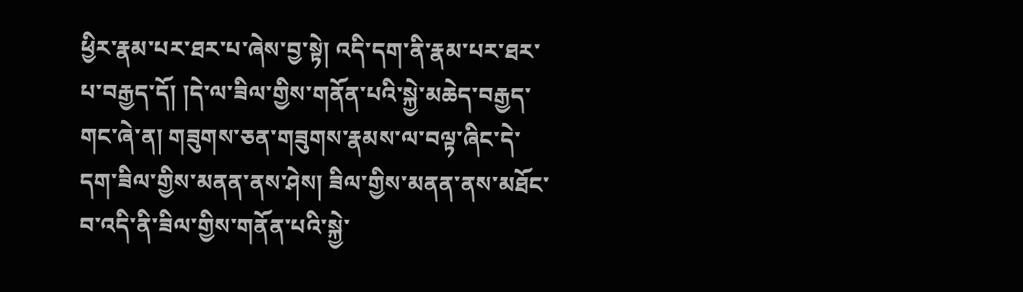ཕྱིར་རྣམ་པར་ཐར་པ་ཞེས་བྱ་སྟེ། འདི་དག་ནི་རྣམ་པར་ཐར་པ་བརྒྱད་དོ། །དེ་ལ་ཟིལ་གྱིས་གནོན་པའི་སྐྱེ་མཆེད་བརྒྱད་གང་ཞེ་ན། གཟུགས་ཅན་གཟུགས་རྣམས་ལ་བལྟ་ཞིང་དེ་དག་ཟིལ་གྱིས་མནན་ནས་ཤེས། ཟིལ་གྱིས་མནན་ནས་མཐོང་བ་འདི་ནི་ཟིལ་གྱིས་གནོན་པའི་སྐྱེ་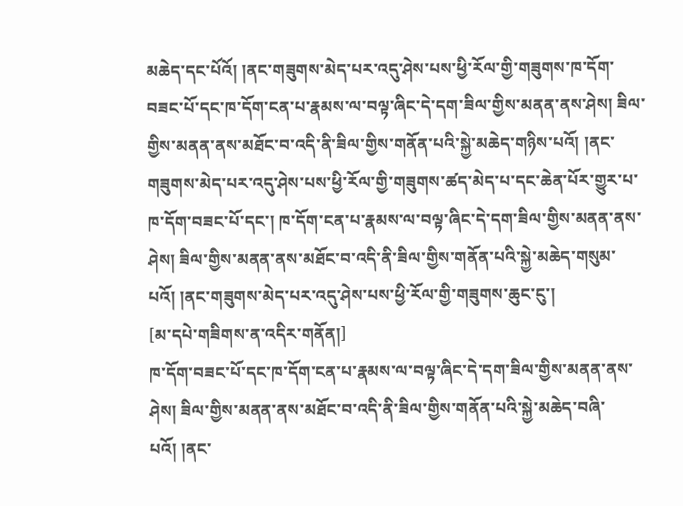མཆེད་དང་པོའོ། །ནང་གཟུགས་མེད་པར་འདུ་ཤེས་པས་ཕྱི་རོལ་གྱི་གཟུགས་ཁ་དོག་བཟང་པོ་དང་ཁ་དོག་ངན་པ་རྣམས་ལ་བལྟ་ཞིང་དེ་དག་ཟིལ་གྱིས་མནན་ནས་ཤེས། ཟིལ་གྱིས་མནན་ནས་མཐོང་བ་འདི་ནི་ཟིལ་གྱིས་གནོན་པའི་སྐྱེ་མཆེད་གཉིས་པའོ། །ནང་གཟུགས་མེད་པར་འདུ་ཤེས་པས་ཕྱི་རོལ་གྱི་གཟུགས་ཚད་མེད་པ་དང་ཆེན་པོར་གྱུར་པ་ཁ་དོག་བཟང་པོ་དང་། ཁ་དོག་ངན་པ་རྣམས་ལ་བལྟ་ཞིང་དེ་དག་ཟིལ་གྱིས་མནན་ནས་ཤེས། ཟིལ་གྱིས་མནན་ནས་མཐོང་བ་འདི་ནི་ཟིལ་གྱིས་གནོན་པའི་སྐྱེ་མཆེད་གསུམ་པའོ། །ནང་གཟུགས་མེད་པར་འདུ་ཤེས་པས་ཕྱི་རོལ་གྱི་གཟུགས་ཆུང་ངུ་།
[མ་དཔེ་གཟིགས་ན་འདིར་གནོན།]
ཁ་དོག་བཟང་པོ་དང་ཁ་དོག་ངན་པ་རྣམས་ལ་བལྟ་ཞིང་དེ་དག་ཟིལ་གྱིས་མནན་ནས་ཤེས། ཟིལ་གྱིས་མནན་ནས་མཐོང་བ་འདི་ནི་ཟིལ་གྱིས་གནོན་པའི་སྐྱེ་མཆེད་བཞི་པའོ། །ནང་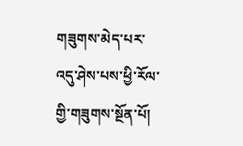གཟུགས་མེད་པར་འདུ་ཤེས་པས་ཕྱི་རོལ་གྱི་གཟུགས་སྔོན་པོ།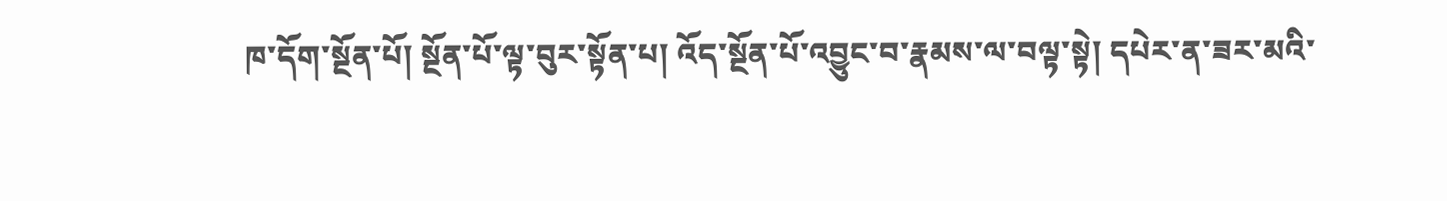ཁ་དོག་སྔོན་པོ། སྔོན་པོ་ལྟ་བུར་སྟོན་པ། འོད་སྔོན་པོ་འབྱུང་བ་རྣམས་ལ་བལྟ་སྟེ། དཔེར་ན་ཟར་མའི་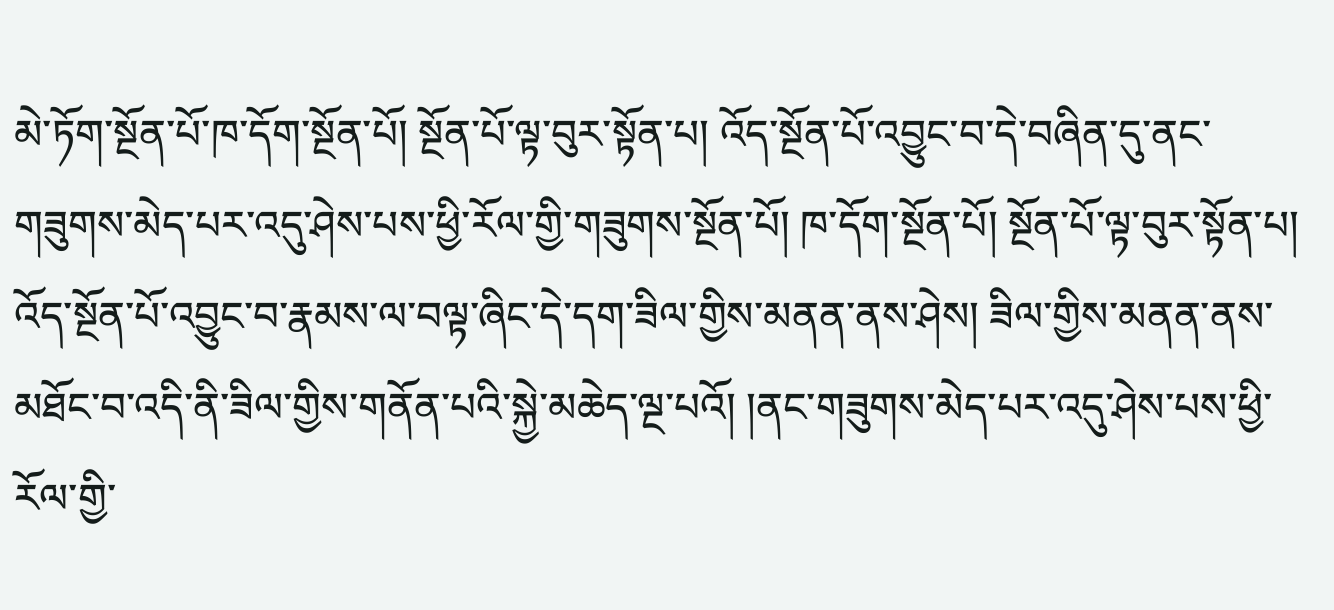མེ་ཏོག་སྔོན་པོ་ཁ་དོག་སྔོན་པོ། སྔོན་པོ་ལྟ་བུར་སྟོན་པ། འོད་སྔོན་པོ་འབྱུང་བ་དེ་བཞིན་དུ་ནང་གཟུགས་མེད་པར་འདུ་ཤེས་པས་ཕྱི་རོལ་གྱི་གཟུགས་སྔོན་པོ། ཁ་དོག་སྔོན་པོ། སྔོན་པོ་ལྟ་བུར་སྟོན་པ། འོད་སྔོན་པོ་འབྱུང་བ་རྣམས་ལ་བལྟ་ཞིང་དེ་དག་ཟིལ་གྱིས་མནན་ནས་ཤེས། ཟིལ་གྱིས་མནན་ནས་མཐོང་བ་འདི་ནི་ཟིལ་གྱིས་གནོན་པའི་སྐྱེ་མཆེད་ལྔ་པའོ། །ནང་གཟུགས་མེད་པར་འདུ་ཤེས་པས་ཕྱི་རོལ་གྱི་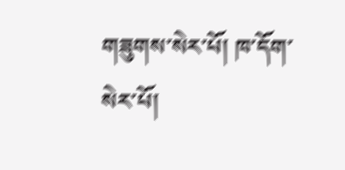གཟུགས་སེར་པོ། ཁ་དོག་སེར་པོ།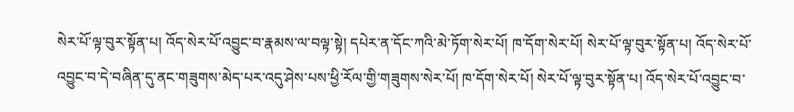སེར་པོ་ལྟ་བུར་སྟོན་པ། འོད་སེར་པོ་འབྱུང་བ་རྣམས་ལ་བལྟ་སྟེ། དཔེར་ན་དོང་ཀའི་མེ་ཏོག་སེར་པོ། ཁ་དོག་སེར་པོ། སེར་པོ་ལྟ་བུར་སྟོན་པ། འོད་སེར་པོ་འབྱུང་བ་དེ་བཞིན་དུ་ནང་གཟུགས་མེད་པར་འདུ་ཤེས་པས་ཕྱི་རོལ་གྱི་གཟུགས་སེར་པོ། ཁ་དོག་སེར་པོ། སེར་པོ་ལྟ་བུར་སྟོན་པ། འོད་སེར་པོ་འབྱུང་བ་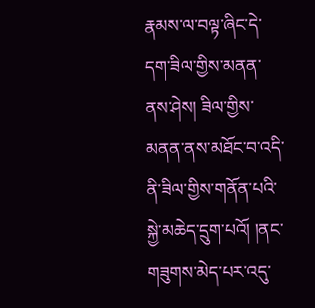རྣམས་ལ་བལྟ་ཞིང་དེ་དག་ཟིལ་གྱིས་མནན་ནས་ཤེས། ཟིལ་གྱིས་མནན་ནས་མཐོང་བ་འདི་ནི་ཟིལ་གྱིས་གནོན་པའི་སྐྱེ་མཆེད་དྲུག་པའོ། །ནང་གཟུགས་མེད་པར་འདུ་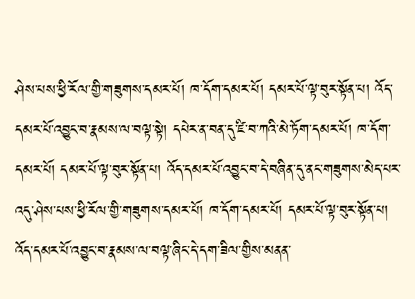ཤེས་པས་ཕྱི་རོལ་གྱི་གཟུགས་དམར་པོ། ཁ་དོག་དམར་པོ། དམར་པོ་ལྟ་བུར་སྟོན་པ། འོད་དམར་པོ་འབྱུང་བ་རྣམས་ལ་བལྟ་སྟེ། དཔེར་ན་བན་དུ་ཛི་བ་ཀའི་མེ་ཏོག་དམར་པོ། ཁ་དོག་དམར་པོ། དམར་པོ་ལྟ་བུར་སྟོན་པ། འོད་དམར་པོ་འབྱུང་བ་དེ་བཞིན་དུ་ནང་གཟུགས་མེད་པར་འདུ་ཤེས་པས་ཕྱི་རོལ་གྱི་གཟུགས་དམར་པོ། ཁ་དོག་དམར་པོ། དམར་པོ་ལྟ་བུར་སྟོན་པ། འོད་དམར་པོ་འབྱུང་བ་རྣམས་ལ་བལྟ་ཞིང་དེ་དག་ཟིལ་གྱིས་མནན་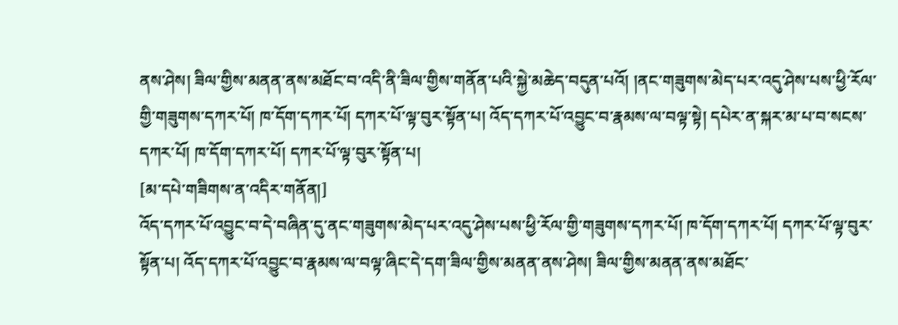ནས་ཤེས། ཟིལ་གྱིས་མནན་ནས་མཐོང་བ་འདི་ནི་ཟིལ་གྱིས་གནོན་པའི་སྐྱེ་མཆེད་བདུན་པའོ། །ནང་གཟུགས་མེད་པར་འདུ་ཤེས་པས་ཕྱི་རོལ་གྱི་གཟུགས་དཀར་པོ། ཁ་དོག་དཀར་པོ། དཀར་པོ་ལྟ་བུར་སྟོན་པ། འོད་དཀར་པོ་འབྱུང་བ་རྣམས་ལ་བལྟ་སྟེ། དཔེར་ན་སྐར་མ་པ་བ་སངས་དཀར་པོ། ཁ་དོག་དཀར་པོ། དཀར་པོ་ལྟ་བུར་སྟོན་པ།
[མ་དཔེ་གཟིགས་ན་འདིར་གནོན།]
འོད་དཀར་པོ་འབྱུང་བ་དེ་བཞིན་དུ་ནང་གཟུགས་མེད་པར་འདུ་ཤེས་པས་ཕྱི་རོལ་གྱི་གཟུགས་དཀར་པོ། ཁ་དོག་དཀར་པོ། དཀར་པོ་ལྟ་བུར་སྟོན་པ། འོད་དཀར་པོ་འབྱུང་བ་རྣམས་ལ་བལྟ་ཞིང་དེ་དག་ཟིལ་གྱིས་མནན་ནས་ཤེས། ཟིལ་གྱིས་མནན་ནས་མཐོང་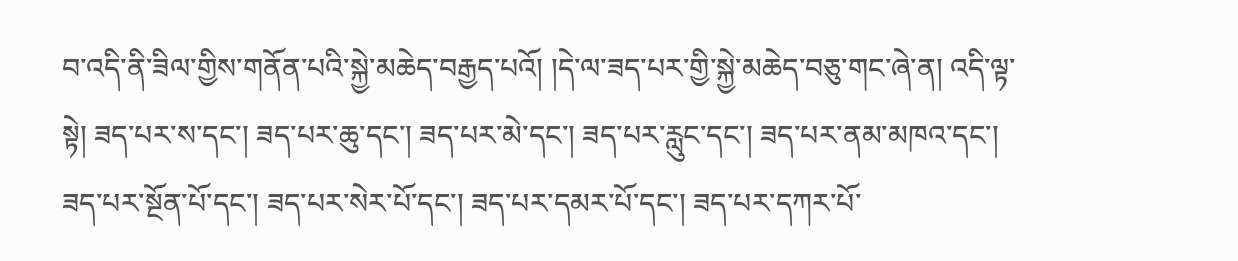བ་འདི་ནི་ཟིལ་གྱིས་གནོན་པའི་སྐྱེ་མཆེད་བརྒྱད་པའོ། །དེ་ལ་ཟད་པར་གྱི་སྐྱེ་མཆེད་བཅུ་གང་ཞེ་ན། འདི་ལྟ་སྟེ། ཟད་པར་ས་དང་། ཟད་པར་ཆུ་དང་། ཟད་པར་མེ་དང་། ཟད་པར་རླུང་དང་། ཟད་པར་ནམ་མཁའ་དང་། ཟད་པར་སྔོན་པོ་དང་། ཟད་པར་སེར་པོ་དང་། ཟད་པར་དམར་པོ་དང་། ཟད་པར་དཀར་པོ་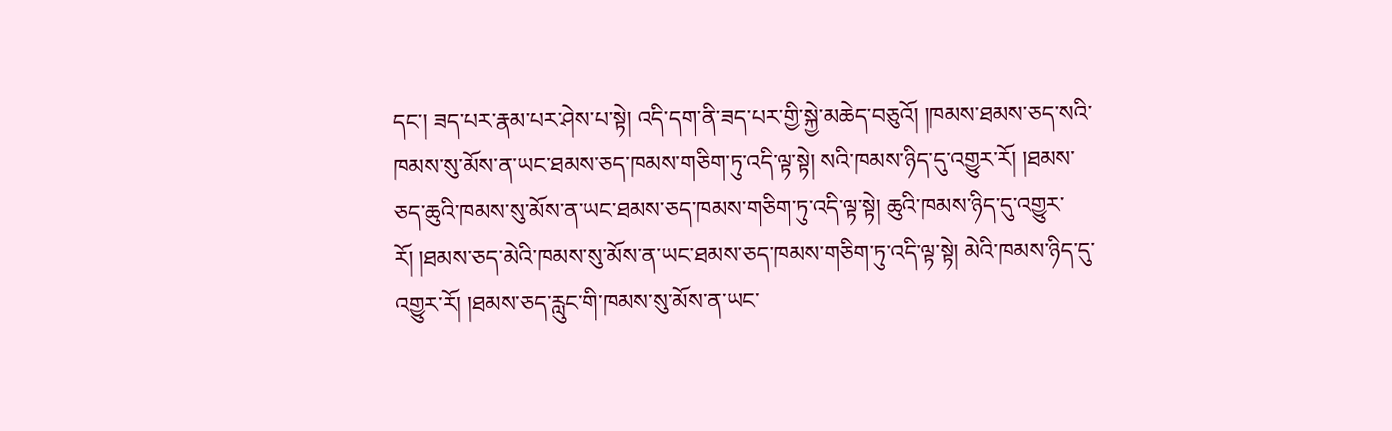དང་། ཟད་པར་རྣམ་པར་ཤེས་པ་སྟེ། འདི་དག་ནི་ཟད་པར་གྱི་སྐྱེ་མཆེད་བཅུའོ། །ཁམས་ཐམས་ཅད་སའི་ཁམས་སུ་མོས་ན་ཡང་ཐམས་ཅད་ཁམས་གཅིག་ཏུ་འདི་ལྟ་སྟེ། སའི་ཁམས་ཉིད་དུ་འགྱུར་རོ། །ཐམས་ཅད་ཆུའི་ཁམས་སུ་མོས་ན་ཡང་ཐམས་ཅད་ཁམས་གཅིག་ཏུ་འདི་ལྟ་སྟེ། ཆུའི་ཁམས་ཉིད་དུ་འགྱུར་རོ། །ཐམས་ཅད་མེའི་ཁམས་སུ་མོས་ན་ཡང་ཐམས་ཅད་ཁམས་གཅིག་ཏུ་འདི་ལྟ་སྟེ། མེའི་ཁམས་ཉིད་དུ་འགྱུར་རོ། །ཐམས་ཅད་རླུང་གི་ཁམས་སུ་མོས་ན་ཡང་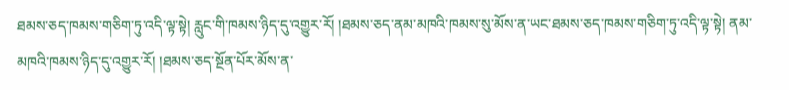ཐམས་ཅད་ཁམས་གཅིག་ཏུ་འདི་ལྟ་སྟེ། རླུང་གི་ཁམས་ཉིད་དུ་འགྱུར་རོ། །ཐམས་ཅད་ནམ་མཁའི་ཁམས་སུ་མོས་ན་ཡང་ཐམས་ཅད་ཁམས་གཅིག་ཏུ་འདི་ལྟ་སྟེ། ནམ་མཁའི་ཁམས་ཉིད་དུ་འགྱུར་རོ། །ཐམས་ཅད་སྔོན་པོར་མོས་ན་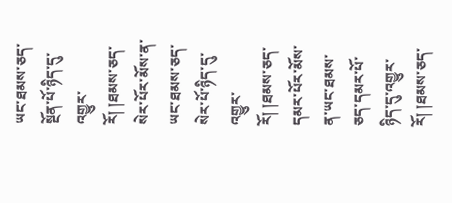ཡང་ཐམས་ཅད་སྔོན་པོ་ཉིད་དུ་འགྱུར་རོ། །ཐམས་ཅད་སེར་པོར་མོས་ན་ཡང་ཐམས་ཅད་སེར་པོ་ཉིད་དུ་འགྱུར་རོ། །ཐམས་ཅད་དམར་པོར་མོས་ན་ཡང་ཐམས་ཅད་དམར་པོ་ཉིད་དུ་འགྱུར་རོ། །ཐམས་ཅད་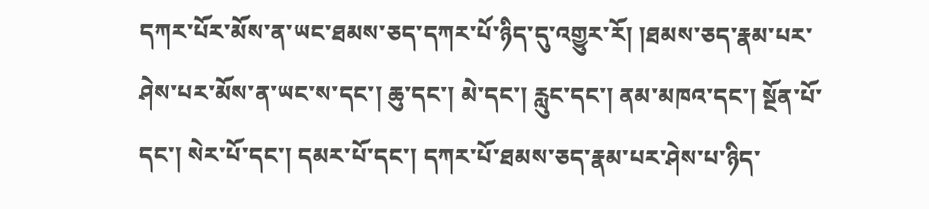དཀར་པོར་མོས་ན་ཡང་ཐམས་ཅད་དཀར་པོ་ཉིད་དུ་འགྱུར་རོ། །ཐམས་ཅད་རྣམ་པར་ཤེས་པར་མོས་ན་ཡང་ས་དང་། ཆུ་དང་། མེ་དང་། རླུང་དང་། ནམ་མཁའ་དང་། སྔོན་པོ་དང་། སེར་པོ་དང་། དམར་པོ་དང་། དཀར་པོ་ཐམས་ཅད་རྣམ་པར་ཤེས་པ་ཉིད་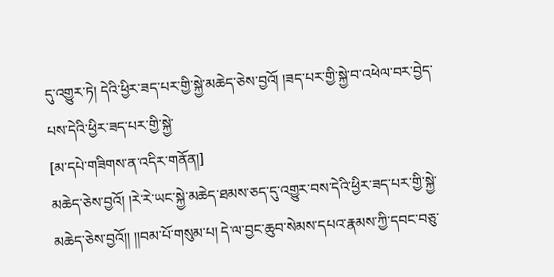དུ་འགྱུར་ཏེ། དེའི་ཕྱིར་ཟད་པར་གྱི་སྐྱེ་མཆེད་ཅེས་བྱའོ། །ཟད་པར་གྱི་སྐྱེ་བ་འཕེལ་བར་བྱེད་པས་དེའི་ཕྱིར་ཟད་པར་གྱི་སྐྱེ་
[མ་དཔེ་གཟིགས་ན་འདིར་གནོན།]
མཆེད་ཅེས་བྱའོ། །རེ་རེ་ཡང་སྐྱེ་མཆེད་ཐམས་ཅད་དུ་འགྱུར་བས་དེའི་ཕྱིར་ཟད་པར་གྱི་སྐྱེ་མཆེད་ཅེས་བྱའོ།། །།བམ་པོ་གསུམ་པ། དེ་ལ་བྱང་ཆུབ་སེམས་དཔའ་རྣམས་ཀྱི་དབང་བཅུ་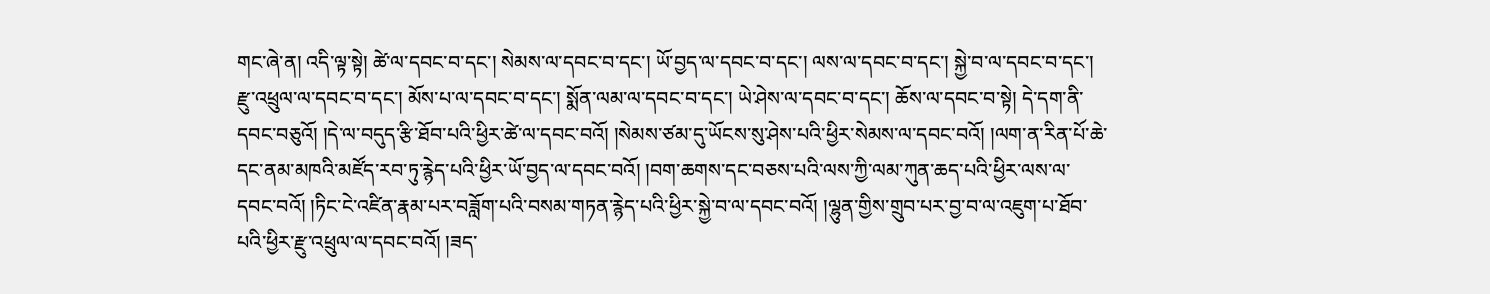གང་ཞེ་ན། འདི་ལྟ་སྟེ། ཚེ་ལ་དབང་བ་དང་། སེམས་ལ་དབང་བ་དང་། ཡོ་བྱད་ལ་དབང་བ་དང་། ལས་ལ་དབང་བ་དང་། སྐྱེ་བ་ལ་དབང་བ་དང་། རྫུ་འཕྲུལ་ལ་དབང་བ་དང་། མོས་པ་ལ་དབང་བ་དང་། སྨོན་ལམ་ལ་དབང་བ་དང་། ཡེ་ཤེས་ལ་དབང་བ་དང་། ཆོས་ལ་དབང་བ་སྟེ། དེ་དག་ནི་དབང་བཅུའོ། །དེ་ལ་བདུད་རྩི་ཐོབ་པའི་ཕྱིར་ཚེ་ལ་དབང་བའོ། །སེམས་ཙམ་དུ་ཡོངས་སུ་ཤེས་པའི་ཕྱིར་སེམས་ལ་དབང་བའོ། །ལག་ན་རིན་པོ་ཆེ་དང་ནམ་མཁའི་མཛོད་རབ་ཏུ་རྙེད་པའི་ཕྱིར་ཡོ་བྱད་ལ་དབང་བའོ། །བག་ཆགས་དང་བཅས་པའི་ལས་ཀྱི་ལམ་ཀུན་ཆད་པའི་ཕྱིར་ལས་ལ་དབང་བའོ། །ཏིང་ངེ་འཛིན་རྣམ་པར་བཟློག་པའི་བསམ་གཏན་རྙེད་པའི་ཕྱིར་སྐྱེ་བ་ལ་དབང་བའོ། །ལྷུན་གྱིས་གྲུབ་པར་བྱ་བ་ལ་འཇུག་པ་ཐོབ་པའི་ཕྱིར་རྫུ་འཕྲུལ་ལ་དབང་བའོ། །ཟད་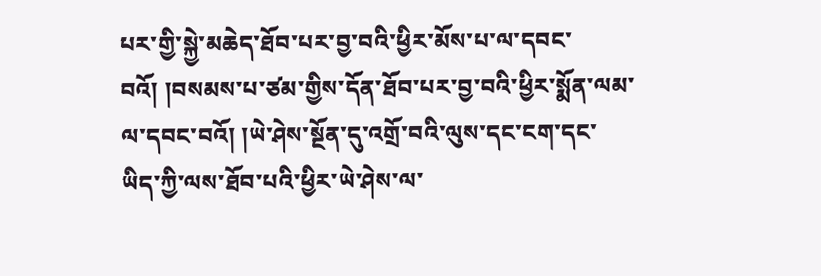པར་གྱི་སྐྱེ་མཆེད་ཐོབ་པར་བྱ་བའི་ཕྱིར་མོས་པ་ལ་དབང་བའོ། །བསམས་པ་ཙམ་གྱིས་དོན་ཐོབ་པར་བྱ་བའི་ཕྱིར་སྨོན་ལམ་ལ་དབང་བའོ། །ཡེ་ཤེས་སྔོན་དུ་འགྲོ་བའི་ལུས་དང་ངག་དང་ཡིད་ཀྱི་ལས་ཐོབ་པའི་ཕྱིར་ཡེ་ཤེས་ལ་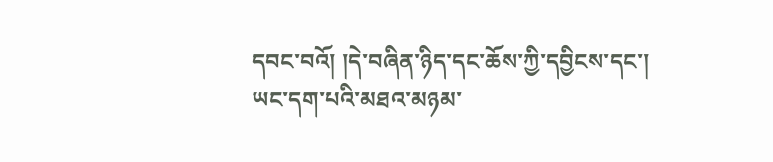དབང་བའོ། །དེ་བཞིན་ཉིད་དང་ཆོས་ཀྱི་དབྱིངས་དང་། ཡང་དག་པའི་མཐའ་མཉམ་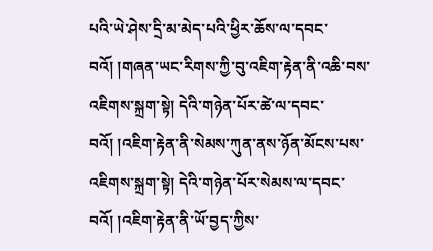པའི་ཡེ་ཤེས་དྲི་མ་མེད་པའི་ཕྱིར་ཆོས་ལ་དབང་བའོ། །གཞན་ཡང་རིགས་ཀྱི་བུ་འཇིག་རྟེན་ནི་འཆི་བས་འཇིགས་སྐྲག་སྟེ། དེའི་གཉེན་པོར་ཚེ་ལ་དབང་བའོ། །འཇིག་རྟེན་ནི་སེམས་ཀུན་ནས་ཉོན་མོངས་པས་འཇིགས་སྐྲག་སྟེ། དེའི་གཉེན་པོར་སེམས་ལ་དབང་བའོ། །འཇིག་རྟེན་ནི་ཡོ་བྱད་ཀྱིས་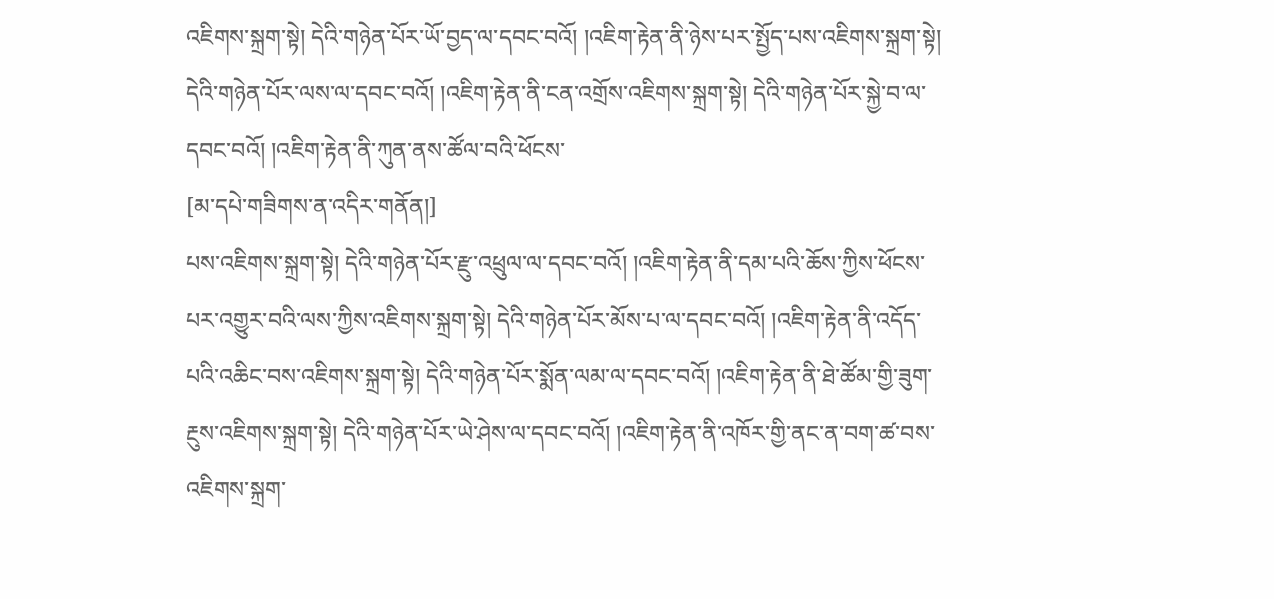འཇིགས་སྐྲག་སྟེ། དེའི་གཉེན་པོར་ཡོ་བྱད་ལ་དབང་བའོ། །འཇིག་རྟེན་ནི་ཉེས་པར་སྤྱོད་པས་འཇིགས་སྐྲག་སྟེ། དེའི་གཉེན་པོར་ལས་ལ་དབང་བའོ། །འཇིག་རྟེན་ནི་ངན་འགྲོས་འཇིགས་སྐྲག་སྟེ། དེའི་གཉེན་པོར་སྐྱེ་བ་ལ་དབང་བའོ། །འཇིག་རྟེན་ནི་ཀུན་ནས་ཚོལ་བའི་ཕོངས་
[མ་དཔེ་གཟིགས་ན་འདིར་གནོན།]
པས་འཇིགས་སྐྲག་སྟེ། དེའི་གཉེན་པོར་རྫུ་འཕྲུལ་ལ་དབང་བའོ། །འཇིག་རྟེན་ནི་དམ་པའི་ཆོས་ཀྱིས་ཕོངས་པར་འགྱུར་བའི་ལས་ཀྱིས་འཇིགས་སྐྲག་སྟེ། དེའི་གཉེན་པོར་མོས་པ་ལ་དབང་བའོ། །འཇིག་རྟེན་ནི་འདོད་པའི་འཆིང་བས་འཇིགས་སྐྲག་སྟེ། དེའི་གཉེན་པོར་སྨོན་ལམ་ལ་དབང་བའོ། །འཇིག་རྟེན་ནི་ཐེ་ཚོམ་གྱི་ཟུག་རྔུས་འཇིགས་སྐྲག་སྟེ། དེའི་གཉེན་པོར་ཡེ་ཤེས་ལ་དབང་བའོ། །འཇིག་རྟེན་ནི་འཁོར་གྱི་ནང་ན་བག་ཚ་བས་འཇིགས་སྐྲག་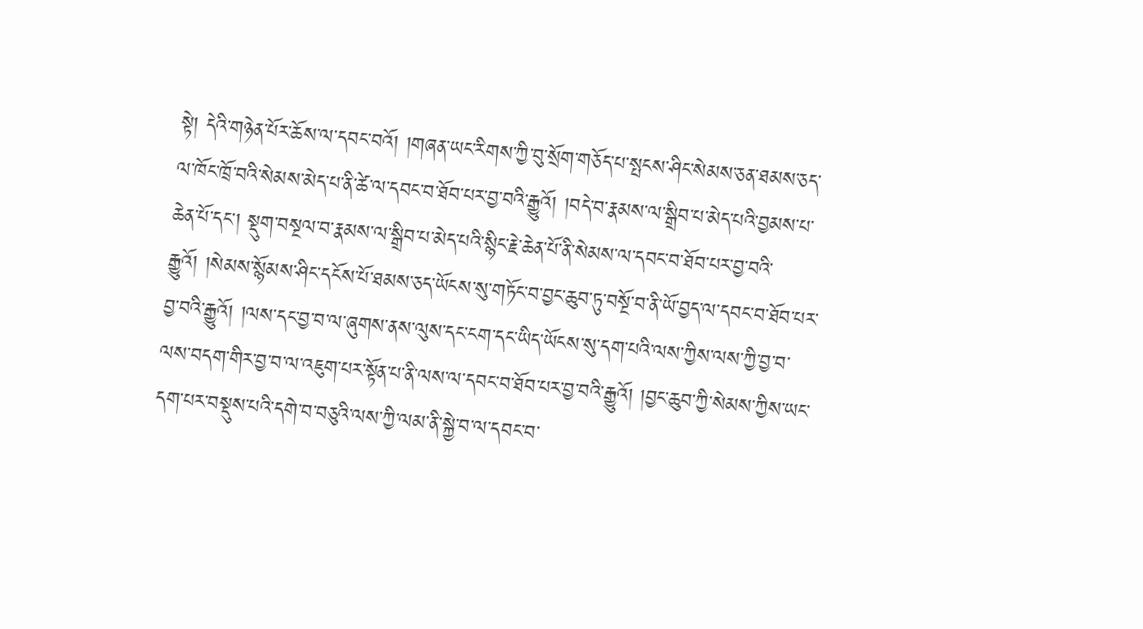སྟེ། དེའི་གཉེན་པོར་ཆོས་ལ་དབང་བའོ། །གཞན་ཡང་རིགས་ཀྱི་བུ་སྲོག་གཅོད་པ་སྤངས་ཤིང་སེམས་ཅན་ཐམས་ཅད་ལ་ཁོང་ཁྲོ་བའི་སེམས་མེད་པ་ནི་ཚེ་ལ་དབང་བ་ཐོབ་པར་བྱ་བའི་རྒྱུའོ། །བདེ་བ་རྣམས་ལ་སྒྲིབ་པ་མེད་པའི་བྱམས་པ་ཆེན་པོ་དང་། སྡུག་བསྔལ་བ་རྣམས་ལ་སྒྲིབ་པ་མེད་པའི་སྙིང་རྗེ་ཆེན་པོ་ནི་སེམས་ལ་དབང་བ་ཐོབ་པར་བྱ་བའི་རྒྱུའོ། །སེམས་སྙོམས་ཤིང་དངོས་པོ་ཐམས་ཅད་ཡོངས་སུ་གཏོང་བ་བྱང་ཆུབ་ཏུ་བསྔོ་བ་ནི་ཡོ་བྱད་ལ་དབང་བ་ཐོབ་པར་བྱ་བའི་རྒྱུའོ། །ལས་དང་བྱ་བ་ལ་ཞུགས་ནས་ལུས་དང་ངག་དང་ཡིད་ཡོངས་སུ་དག་པའི་ལས་ཀྱིས་ལས་ཀྱི་བྱ་བ་ལས་བདག་གིར་བྱ་བ་ལ་འཇུག་པར་སྟོན་པ་ནི་ལས་ལ་དབང་བ་ཐོབ་པར་བྱ་བའི་རྒྱུའོ། །བྱང་ཆུབ་ཀྱི་སེམས་ཀྱིས་ཡང་དག་པར་བསྡུས་པའི་དགེ་བ་བཅུའི་ལས་ཀྱི་ལམ་ནི་སྐྱེ་བ་ལ་དབང་བ་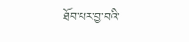ཐོབ་པར་བྱ་བའི་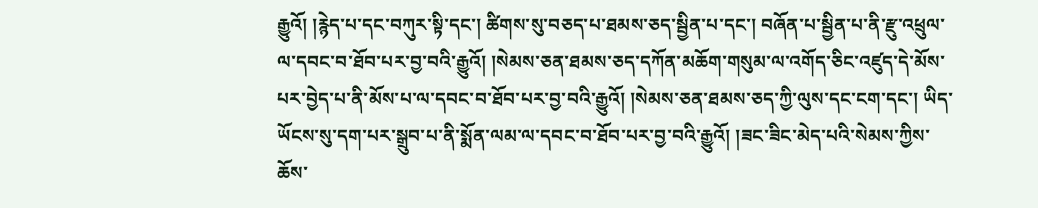རྒྱུའོ། །རྙེད་པ་དང་བཀུར་སྟི་དང་། ཚིགས་སུ་བཅད་པ་ཐམས་ཅད་སྦྱིན་པ་དང་། བཞོན་པ་སྦྱིན་པ་ནི་རྫུ་འཕྲུལ་ལ་དབང་བ་ཐོབ་པར་བྱ་བའི་རྒྱུའོ། །སེམས་ཅན་ཐམས་ཅད་དཀོན་མཆོག་གསུམ་ལ་འགོད་ཅིང་འཛུད་དེ་མོས་པར་བྱེད་པ་ནི་མོས་པ་ལ་དབང་བ་ཐོབ་པར་བྱ་བའི་རྒྱུའོ། །སེམས་ཅན་ཐམས་ཅད་ཀྱི་ལུས་དང་ངག་དང་། ཡིད་ཡོངས་སུ་དག་པར་སྒྲུབ་པ་ནི་སྨོན་ལམ་ལ་དབང་བ་ཐོབ་པར་བྱ་བའི་རྒྱུའོ། །ཟང་ཟིང་མེད་པའི་སེམས་ཀྱིས་ཆོས་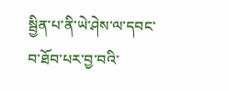སྦྱིན་པ་ནི་ཡེ་ཤེས་ལ་དབང་བ་ཐོབ་པར་བྱ་བའི་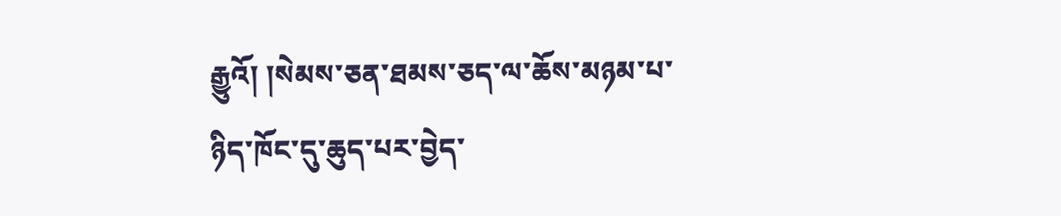རྒྱུའོ། །སེམས་ཅན་ཐམས་ཅད་ལ་ཆོས་མཉམ་པ་ཉིད་ཁོང་དུ་ཆུད་པར་བྱེད་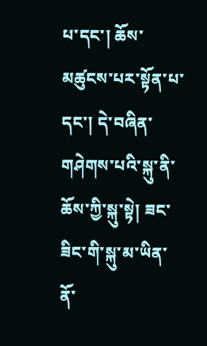པ་དང་། ཆོས་མཚུངས་པར་སྟོན་པ་དང་། དེ་བཞིན་གཤེགས་པའི་སྐུ་ནི་ཆོས་ཀྱི་སྐུ་སྟེ། ཟང་ཟིང་གི་སྐུ་མ་ཡིན་ནོ་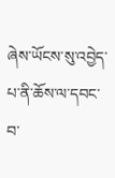ཞེས་ཡོངས་སུ་འབྱེད་པ་ནི་ཆོས་ལ་དབང་བ་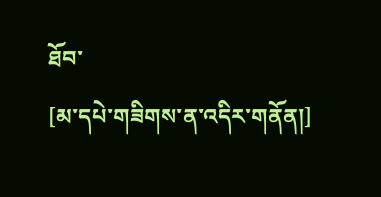ཐོབ་
[མ་དཔེ་གཟིགས་ན་འདིར་གནོན།]